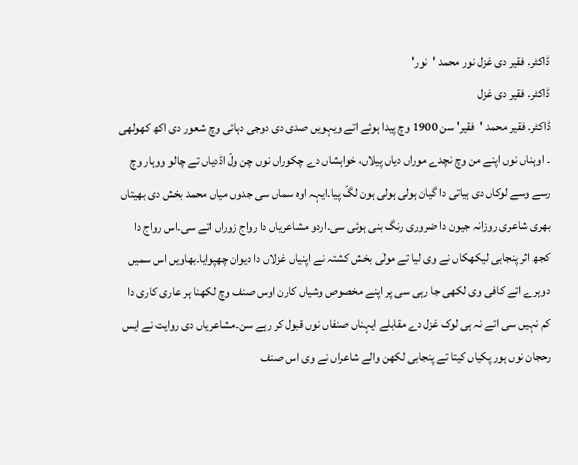ڈاکٹر. فقیر دی غزل نور محمد 'نور'
ڈاکٹر. فقیر دی غزل
ڈاکٹر. فقیر محمد 'فقیر' سن 1900 وچ پیدا ہوئے اتے ویہویں صدی دی دوجی دہائی وچ شعور دی اکھ کھولھی ۔ اوہناں نوں اپنے من وچ نچدے موراں دیاں پیلاں، خواہشاں دے چکوراں نوں چن ولّ اڈدیاں تے چالو ووہار وچ رسے وسے لوکاں دی ہیاتی دا گیان ہولی ہولی ہون لگّ پیا۔ایہہ اوہ سماں سی جدوں میاں محمد بخش دی بھیتاں بھری شاعری روزانہ جیون دا ضروری رنگ بنی ہوئی سی۔اردو مشاعریاں دا رواج زوراں اتے سی۔اس رواج دا کجھ اثر پنجابی لیکھکاں نے وی لیا تے مولٰی بخش کشتہ نے اپنیاں غزلاں دا دیوان چھپوایا۔بھاویں اس سمیں دوہرے اتے کافی وی لکھی جا رہی سی پر اپنے مخصوص وشیاں کارن اوس صنف وچ لکھنا ہر عاری کاری دا کم نہیں سی اتے نہ ہی لوک غزل دے مقابلے ایہناں صنفاں نوں قبول کر رہے سن۔مشاعریاں دی روایت نے ایس رحجان نوں ہور پکیاں کیتا تے پنجابی لکھن والے شاعراں نے وی اس صنف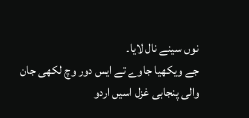نوں سینے نال لایا۔
جے ویکھیا جاوے تے ایس دور وچ لکھی جان والی پنجابی غزل اسیں اردو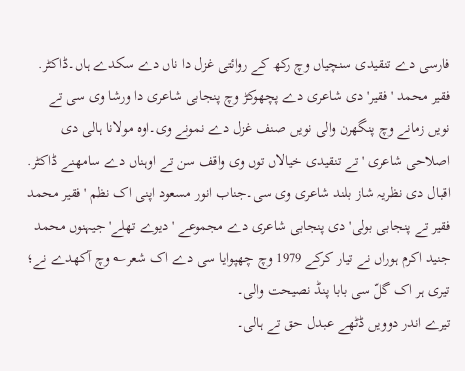فارسی دے تنقیدی سنچیاں وچ رکھ کے روائتی غزل دا ناں دے سکدے ہاں۔ڈاکٹر. فقیر محمد 'فقیر' دی شاعری دے پچھوکڑ وچ پنجابی شاعری دا ورشا وی سی تے نویں زمانے وچ پنگھرن والی نویں صنف غزل دے نمونے وی۔اوہ مولانا ہالی دی اصلاحی شاعری 'تے تنقیدی خیالاں توں وی واقف سن تے اوہناں دے سامھنے ڈاکٹر. اقبال دی نظریہ شاز بلند شاعری وی سی۔جناب انور مسعود اپنی اک نظم 'فقیر محمد فقیر تے پنجابی بولی' دی پنجابی شاعری دے مجموعے 'دیوے تھلے' جیہنوں محمد جنید اکرم ہوراں نے تیار کرکے 1979 وچ چھپوایا سی دے اک شعر؎ وچ آکھدے نے؛
تیری ہر اک گلّ سی بابا پنڈ نصیحت والی۔
تیرے اندر دوویں ڈٹھے عبدل حق تے ہالی۔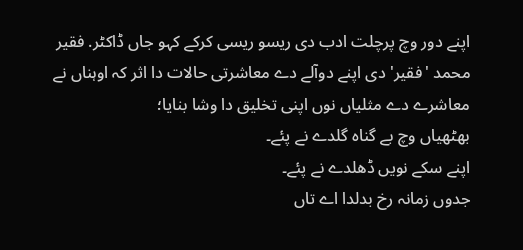اپنے دور وچ پرچلت ادب دی ریسو ریسی کرکے کہو جاں ڈاکٹر. فقیر محمد 'فقیر' دی اپنے دوآلے دے معاشرتی حالات دا اثر کہ اوہناں نے معاشرے دے مثلیاں نوں اپنی تخلیق دا وشا بنایا؛
بھٹھیاں وچ بے گناہ گلدے نے پئے۔
اپنے سکے نویں ڈھلدے نے پئے۔
جدوں زمانہ رخ بدلدا اے تاں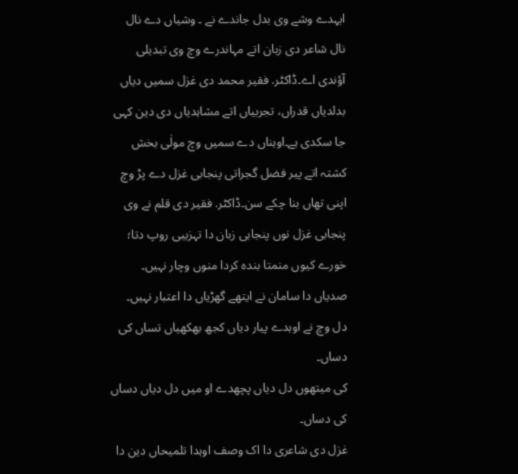ایہدے وشے وی بدل جاندے نے ۔ وشیاں دے نال نال شاعر دی زبان اتے مہاندرے وچ وی تبدیلی آؤندی اے۔ڈاکٹر. فقیر محمد دی غزل سمیں دیاں بدلدیاں قدراں، تجربیاں اتے مشاہدیاں دی دین کہی جا سکدی ہے۔اوہناں دے سمیں وچ مولٰی بخش کشتہ اتے پیر فضل گجراتی پنجابی غزل دے پڑ وچ اپنی تھاں بنا چکے سن۔ڈاکٹر. فقیر دی قلم نے وی پنجابی غزل نوں پنجابی زبان دا تہزیبی روپ دتا؛
خورے کیوں منمتا بندہ کردا منوں وچار نہیں۔
صدیاں دا سامان نے ایتھے گھڑیاں دا اعتبار نہیں۔
دل وچ نے اوہدے پیار دیاں کجھ بھکھیاں تساں کی دساں۔
کی میتھوں دل دیاں پچھدے او میں دل دیاں دساں کی دساں۔
غزل دی شاعری دا اک وصف اوہدا تلمیحاں دین دا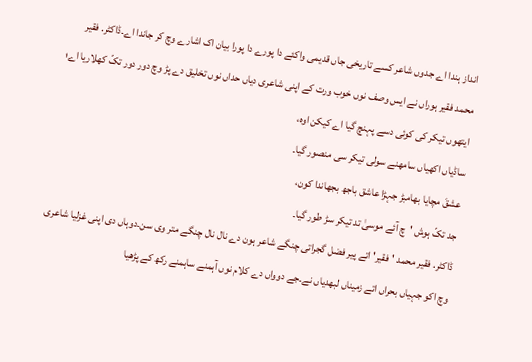انداز ہندا اے جدوں شاعر کسے تاریخی جاں قدیمی واکئے دا پورے دا پورا بیان اک اشارے وچ کر جاندا اے۔ڈاکٹر. فقیر محمد فقیر ہوراں نے ایس وصف نوں خوب ورت کے اپنی شاعری دیاں حداں نوں تخلیق دے پڑ وچ دور دور تکّ کھلاریا اے؛
ایتھوں تیکر کی کوئی دسے پہنچ گیا اے کیکن اوہ،
ساڈیاں اکھیاں سامھنے سولی تیکر سی منصور گیا۔
عشقَ مچایا بھامبڑ جہڑا عاشق باجھ بجھاندا کون،
جد تکّ ہوش 'چ آئے موسیٰ تد تیکر سڑ طور گیا۔
ڈاکٹر. فقیر محمد 'فقیر' اتے پیر فضل گجراتی چنگے شاعر ہون دے نال نال چنگے متر وی سن۔دوہاں دی اپنی غزلیا شاعری وچ اکو جہیاں بحراں اتے زمیناں لبھدیاں نے۔جے دوواں دے کلام نوں آہمنے ساہمنے رکھ کے پڑھیا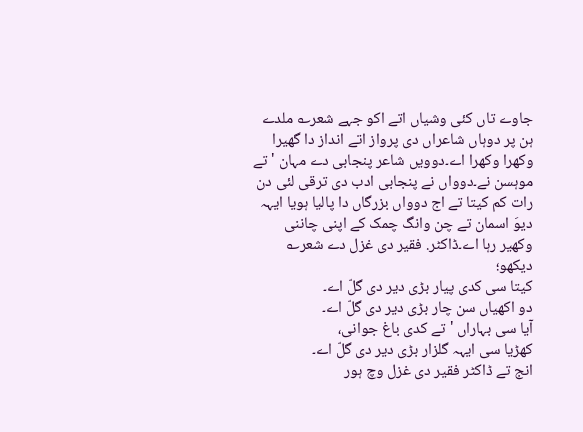جاوے تاں کئی وشیاں اتے اکو جہے شعر؎ ملدے ہن پر دوہاں شاعراں دی پرواز اتے انداز دا گھیرا وکھرا وکھرا اے۔دوویں شاعر پنجابی دے مہان 'تے موہسن نے۔دوواں نے پنجابی ادب دی ترقی لئی دن رات کم کیتا تے اج دوواں بزرگاں دا پالیا ہویا ایہہ دیوَ اسمان تے چن وانگ چمک کے اپنی چاننی وکھیر رہا اے۔ڈاکٹر. فقیر دی غزل دے شعر؎ دیکھو؛
کیتا سی کدی پیار بڑی دیر دی گلّ اے۔
دو اکھیاں سن چار بڑی دیر دی گلّ اے۔
آیا سی بہاراں 'تے کدی باغ جوانی،
کھڑیا سی ایہہ گلزار بڑی دیر دی گلّ اے۔
انج تے ڈاکٹر فقیر دی غزل وچ ہور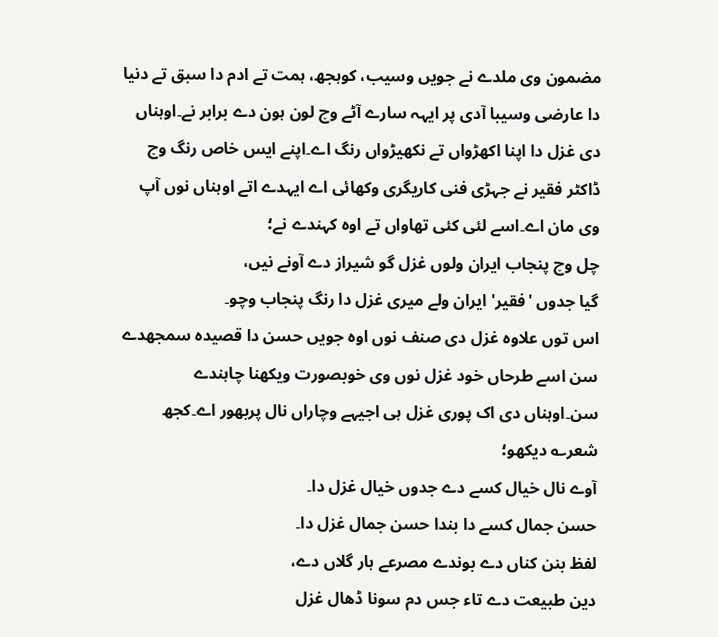مضمون وی ملدے نے جویں وسیب، کوہجھ، ہمت تے ادم دا سبق تے دنیا دا عارضی وسیبا آدی پر ایہہ سارے آٹے وچ لون ہون دے برابر نے۔اوہناں دی غزل دا اپنا اکھڑواں تے نکھیڑواں رنگ اے۔اپنے ایس خاص رنگ وچ ڈاکٹر فقیر نے جہڑی فنی کاریگری وکھائی اے ایہدے اتے اوہناں نوں آپ وی مان اے۔اسے لئی کئی تھاواں تے اوہ کہندے نے؛
چل وچ پنجاب ایران ولوں غزل گو شیراز دے آونے نیں،
گیا جدوں 'فقیر' ایران ولے میری غزل دا رنگ پنجاب وچو۔
اس توں علاوہ غزل دی صنف نوں اوہ جویں حسن دا قصیدہ سمجھدے سن اسے طرحاں خود غزل نوں وی خوبصورت ویکھنا چاہندے سن۔اوہناں دی اک پوری غزل ہی اجیہے وچاراں نال پربھور اے۔کجھ شعر؎ دیکھو؛
آوے نال خیال کسے دے جدوں خیال غزل دا۔
حسن جمال کسے دا بندا حسن جمال غزل دا۔
لفظ بنن کناں دے بوندے مصرعے ہار گلاں دے،
دین طبیعت دے تاء جس دم سونا ڈھال غزل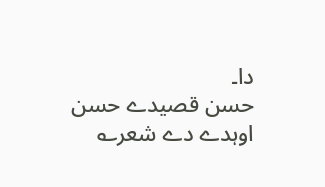دا۔
حسن قصیدے حسن اوہدے دے شعر؎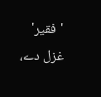'فقیر' غزل دے،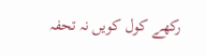رکھے کول کویں نہ تحفہ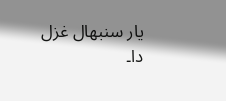یار سنبھال غزل دا۔